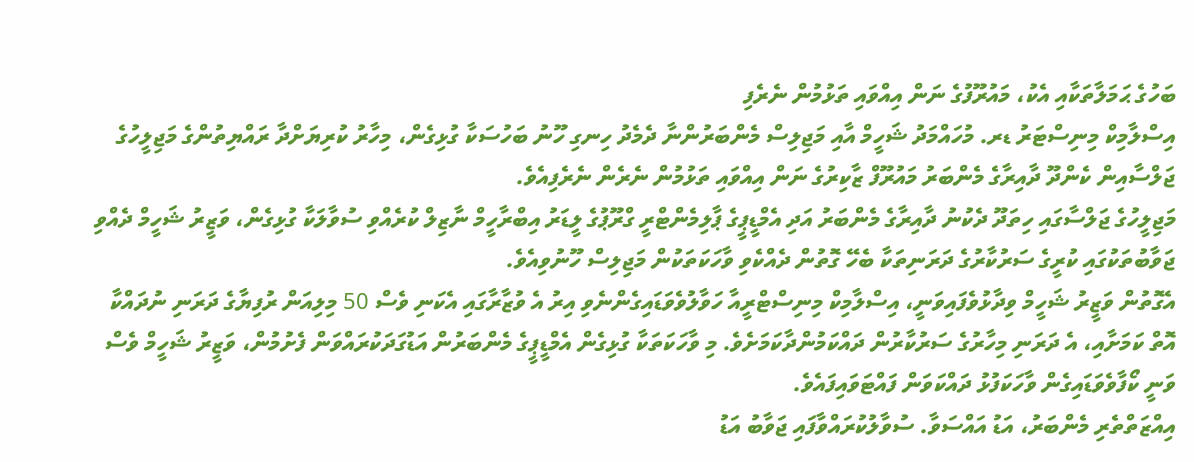ބަހުގެ ޙަމަލާތަކާއި އެކު، މައުރޫފުގެ ނަން އިއްވައި ތަޅުމުން ނެރެފި
އިސްލާމިކް މިނިސްޓަރު ޑރ. މުހައްމަދު ޝަހީމް އާއި މަޖިލިސް މެންބަރުންނާ ދެމެދު ހިނގި ހޫނު ބަހުސަކާ ގުޅިގެން، މިހާރު ކުރިޔަށްދާ ރައްޔިތުންގެ މަޖިލީހުގެ ޖަލްސާއިން ކެންދޫ ދާއިރާގެ މެންބަރު މައުރޫފް ޒާކިރުގެ ނަން އިއްވައި ތަޅުމުން ނެރެން ނެރެފިއެވެ.
މަޖިލީހުގެ ޖަލްސާގައި ހިތަދޫ ދެކުނު ދާއިރާގެ މެންބަރު އަދި އެމްޑީޕީގެ ޕާލިމެންޓްރީ ގްރޫޕުގެ ލީޑަރު އިބްރާހީމް ނާޒިލް ކުރެއްވި ސުވާލަކާ ގުޅިގެން، ވަޒީރު ޝަހީމް ދެއްވި ޖަވާބުތަކުގައި ކުރީގެ ސަރުކާރުގެ ދަރަނިތަކާ ބެހޭ ގޮތުން ދެއްކެވި ވާހަކަތަކުން މަޖިލިސް ހޫނުވިއެވެ.
އެގޮތުން ވަޒީރު ޝަހީމް ވިދާޅުވެފައިވަނީ، އިސްލާމިކް މިނިސްޓްރީއާ ހަވާލުވެވަޑައިގެންނެވި އިރު އެ ވުޒާރާގައި އެކަނި ވެސް 50 މިލިއަން ރުފިޔާގެ ދަރަނި ނުދައްކާ އޮތް ކަމަށާއި، އެ ދަރަނި މިހާރުގެ ސަރުކާރުން ދައްކަމުންދާކަމަށެވެ. މި ވާހަކަތަކާ ގުޅިގެން އެމްޑީޕީގެ މެންބަރުން އަޑުގަދަކުރައްވަން ފެށުމުން، ވަޒީރު ޝަހީމް ވެސް ވަނީ ކޯފާވެވަޑައިގެން ވާހަކަފުޅު ދައްކަވަން ފައްޓަވައިފައެވެ.
އިއްޒަތްތެރި މެންބަރު، އަޑު އައްސަވާ. ސުވާލުކުރައްވާފައި ޖަވާބު އަޑު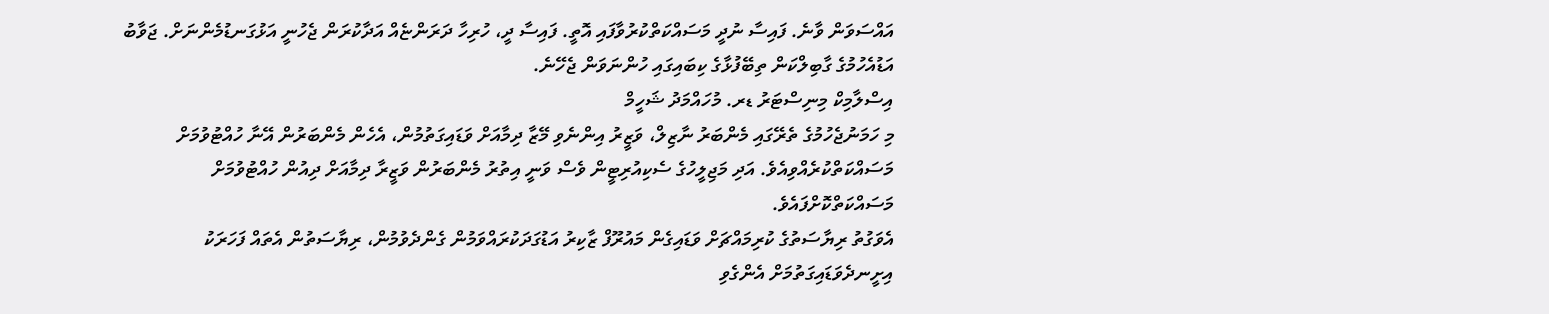އައްސަވަން ވާނެ. ފައިސާ ނުދީ މަސައްކަތްކުރުވާފައި އޮތީ. ފައިސާ ދީ، ހުރިހާ ދަރަންޏެއް އަދާކުރަން ޖެހުނީ އަޅުގަނޑުމެންނަށް. ޖަވާބު އަޑުއެހުމުގެ ގާބިލްކަން ތިބޭފުޅާގެ ކިބައިގައި ހުންނަވަން ޖެހޭނެ.
އިސްލާމިކް މިނިސްޓަރު ޑރ. މުހައްމަދު ޝަހީމް
މި ހަމަނުޖެހުމުގެ ތެރޭގައި މެންބަރު ނާޒިލް، ވަޒީރު އިންނެވި މޭޒާ ދިމާއަށް ވަޑައިގަތުމުން، އެހެން މެންބަރުން އޭނާ ހުއްޓުވުމަށް މަސައްކަތްކުރެއްވިއެވެ. އަދި މަޖިލީހުގެ ސެކިއުރިޓީން ވެސް ވަނީ އިތުރު މެންބަރުން ވަޒީރާ ދިމާއަށް ދިއުން ހުއްޓުވުމަށް މަސައްކަތްކޮށްފައެވެ.
އެވަގުތު ރިޔާސަތުގެ ކުރިމައްޗަށް ވަޑައިގެން މައުރޫފް ޒާކިރު އަޑުގަދަކުރައްވަމުން ގެންދެވުމުން، ރިޔާސަތުން އެތައް ފަހަރަކު އިށީނދެވަޑައިގަތުމަށް އެންގެވި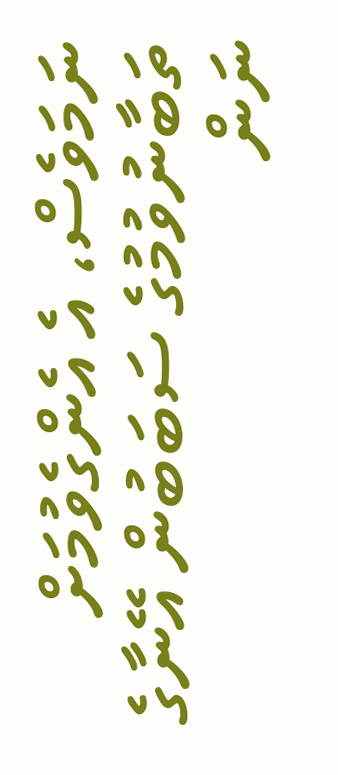ނަމަވެސް، އެ އެންގެވުމަށް ތަބާނުވުމުގެ ސަބަބުން އޭނާގެ ނަން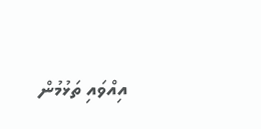އިއްވައި ތަޅުމުން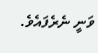ވަނީ ނެރެފައެވެ.